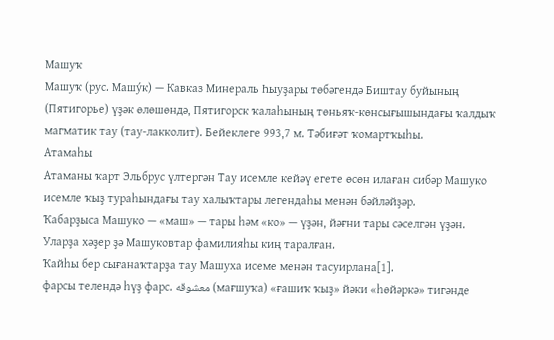Машуҡ
Машуҡ (рус. Машу́к) — Кавказ Минераль Һыуҙары төбәгендә Биштау буйының (Пятигорье) үҙәк өлөшөндә, Пятигорск ҡалаһының төньяҡ-көнсығышындағы ҡалдыҡ магматик тау (тау-лакколит). Бейеклеге 993,7 м. Тәбиғәт ҡомартҡыһы.
Атамаһы
Атаманы ҡарт Эльбрус үлтергән Тау исемле кейәү егете өсөн илаған сибәр Машуко исемле ҡыҙ тураһындағы тау халыҡтары легендаһы менән бәйләйҙәр.
Ҡабарҙыса Машуко — «маш» — тары һәм «ко» — үҙән, йәғни тары сәселгән үҙән. Уларҙа хәҙер ҙә Машуковтар фамилияһы киң таралған.
Ҡайһы бер сығанаҡтарҙа тау Машуха исеме менән тасуирлана[1].
фарсы телендә һүҙ фарс. معشوقه (мағшуҡа) «ғашиҡ ҡыҙ» йәки «һөйәркә» тигәнде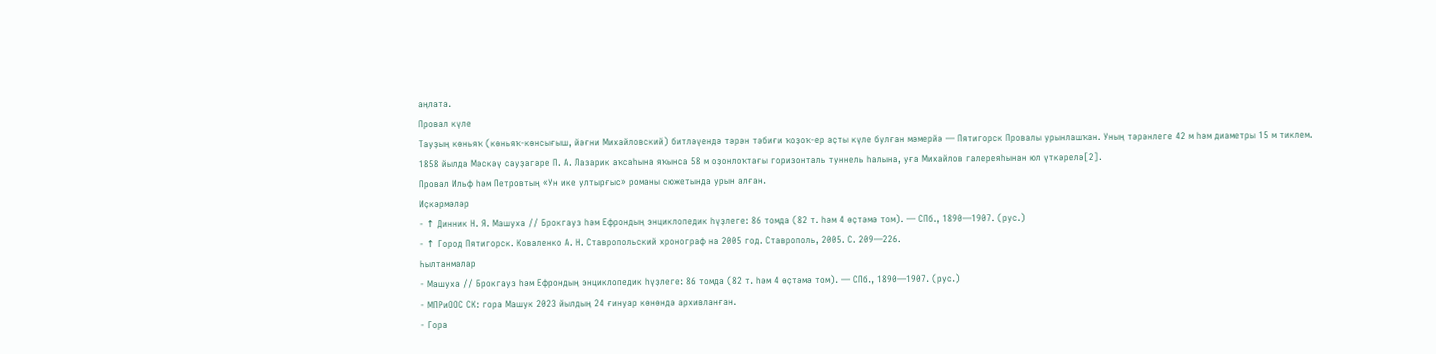аңлата.
Провал күле
Тауҙың көньяҡ (көньяҡ-көнсығыш, йәғни Михайловский) битләүендә тәрән тәбиғи ҡоҙоҡ-ер аҫты күле булған мәмерйә — Пятигорск Провалы урынлашҡан. Уның тәрәнлеге 42 м һәм диаметры 15 м тиклем.
1858 йылда Мәскәү сауҙагәре П. А. Лазарик аҡсаһына яҡынса 58 м оҙонлоҡтағы горизонталь туннель һалына, уға Михайлов галереяһынан юл үткәрелә[2].
Провал Ильф һәм Петровтың «Ун ике ултырғыс» романы сюжетында урын алған.
Иҫкәрмәләр
- ↑ Динник Н. Я. Машуха // Брокгауз һәм Ефрондың энциклопедик һүҙлеге: 86 томда (82 т. һәм 4 өҫтәмә том). — СПб., 1890—1907. (рус.)
- ↑ Город Пятигорск. Коваленко А. Н. Ставропольский хронограф на 2005 год. Ставрополь, 2005. С. 209—226.
Һылтанмалар
- Машуха // Брокгауз һәм Ефрондың энциклопедик һүҙлеге: 86 томда (82 т. һәм 4 өҫтәмә том). — СПб., 1890—1907. (рус.)
- МПРиООС СК: гора Машук 2023 йылдың 24 ғинуар көнөндә архивланған.
- Гора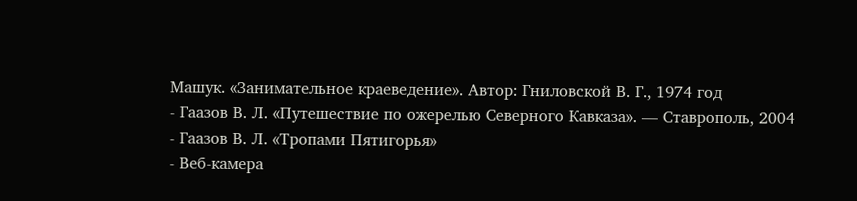Машук. «Занимательное краеведение». Автор: Гниловской В. Г., 1974 год
- Гаазов В. Л. «Путешествие по ожерелью Северного Кавказа». — Ставрополь, 2004
- Гаазов В. Л. «Тропами Пятигорья»
- Веб-камера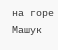на горе Машук